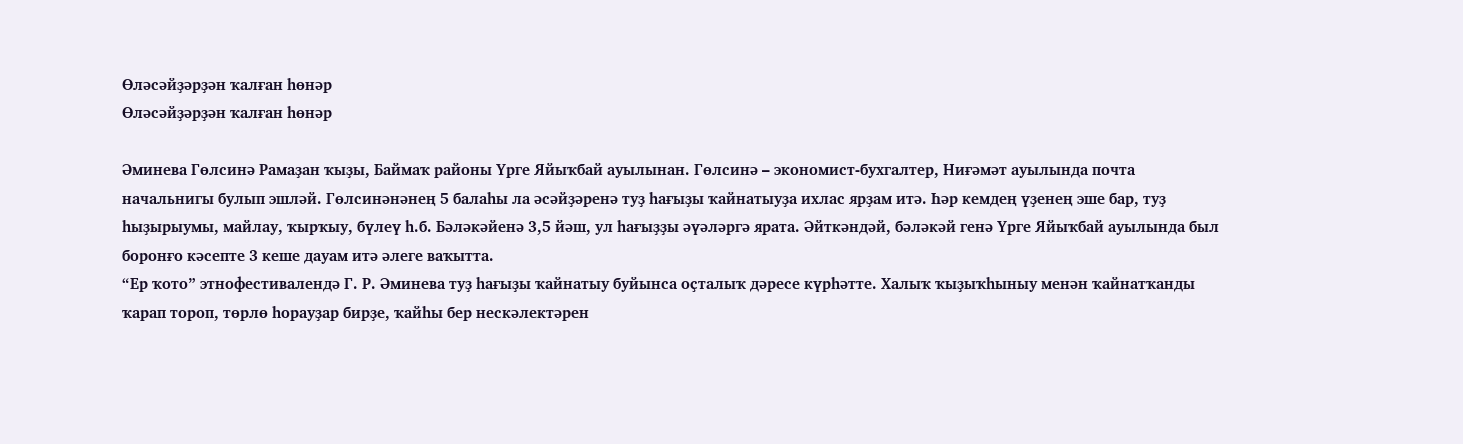Өләсәйҙәрҙән ҡалған һөнәр
Өләсәйҙәрҙән ҡалған һөнәр

Әминева Гөлсинә Рамаҙан ҡыҙы, Баймаҡ районы Үрге Яйыҡбай ауылынан. Гөлсинә – экономист-бухгалтер, Ниғәмәт ауылында почта начальнигы булып эшләй. Гөлсинәнәнең 5 балаһы ла әсәйҙәренә туҙ һағыҙы ҡайнатыуҙа ихлас ярҙам итә. Һәр кемдең үҙенең эше бар, туҙ һыҙырыумы, майлау, ҡырҡыу, бүлеү һ.б. Бәләкәйенә 3,5 йәш, ул һағыҙҙы әүәләргә ярата. Әйткәндәй, бәләкәй генә Үрге Яйыҡбай ауылында был боронғо кәсепте 3 кеше дауам итә әлеге ваҡытта.
“Ер ҡото” этнофестивалендә Г. Р. Әминева туҙ һағыҙы ҡайнатыу буйынса оҫталыҡ дәресе күрһәтте. Халыҡ ҡыҙыҡһыныу менән ҡайнатҡанды ҡарап тороп, төрлө һорауҙар бирҙе, ҡайһы бер нескәлектәрен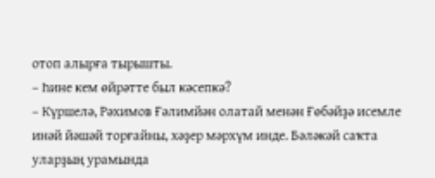отоп алырға тырышты.
– Һине кем өйрәтте был кәсепкә?
– Күршелә, Рәхимов Ғәлимйән олатай менән Ғөбәйҙә исемле инәй йәшәй торғайны, хәҙер мәрхүм инде. Бәләкәй саҡта уларҙың урамында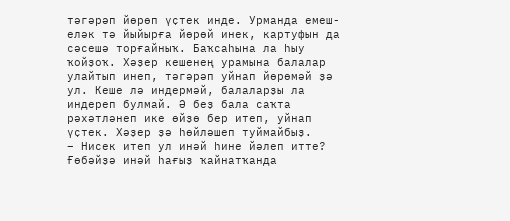тәгәрәп йөрөп үҫтек инде. Урманда емеш-еләк тә йыйырға йөрөй инек, картуфын да сәсешә торғайныҡ. Баҡсаһына ла һыу ҡойҙоҡ. Хәҙер кешенең урамына балалар улайтып инеп, тәгәрәп уйнап йөрөмәй ҙә ул. Кеше лә индермәй, балаларҙы ла индереп булмай. Ә беҙ бала саҡта рәхәтләнеп ике өйҙө бер итеп, уйнап үҫтек. Хәҙер ҙә һөйләшеп туймайбыҙ.
– Нисек итеп ул инәй һине йәлеп итте? Ғөбәйҙә инәй һағыҙ ҡайнатҡанда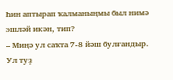Һин аптырап ҡалманыңмы был нимә эшләй икән, тип?
– Миңә ул саҡта 7-8 йәш булғандыр. Ул туҙ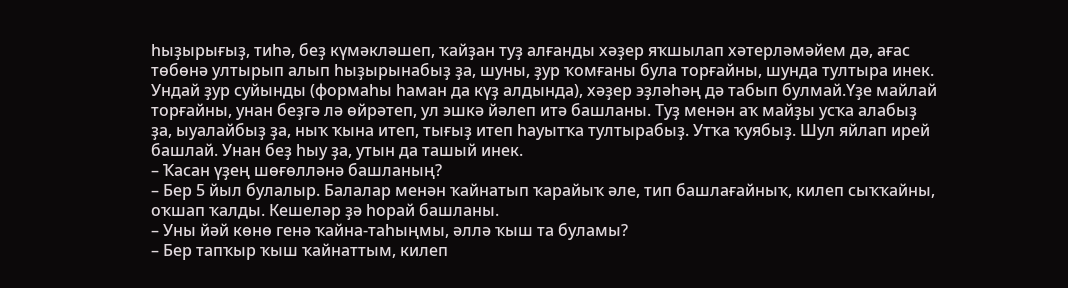һыҙырығыҙ, тиһә, беҙ күмәкләшеп, ҡайҙан туҙ алғанды хәҙер яҡшылап хәтерләмәйем дә, ағас төбөнә ултырып алып һыҙырынабыҙ ҙа, шуны, ҙур ҡомғаны була торғайны, шунда тултыра инек. Ундай ҙур суйынды (формаһы һаман да күҙ алдында), хәҙер эҙләһәң дә табып булмай.Үҙе майлай торғайны, унан беҙгә лә өйрәтеп, ул эшкә йәлеп итә башланы. Туҙ менән аҡ майҙы усҡа алабыҙ ҙа, ыуалайбыҙ ҙа, ныҡ ҡына итеп, тығыҙ итеп һауытҡа тултырабыҙ. Утҡа ҡуябыҙ. Шул яйлап ирей башлай. Унан беҙ һыу ҙа, утын да ташый инек.
– Ҡасан үҙең шөғөлләнә башланың?
– Бер 5 йыл булалыр. Балалар менән ҡайнатып ҡарайыҡ әле, тип башлағайныҡ, килеп сыҡҡайны, оҡшап ҡалды. Кешеләр ҙә һорай башланы.
– Уны йәй көнө генә ҡайна-таһыңмы, әллә ҡыш та буламы?
– Бер тапҡыр ҡыш ҡайнаттым, килеп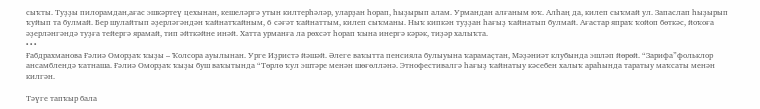сыҡты. Туҙҙы пилорамдан,ағас эшкәртеү цехынан, кешеләргә утын килтерһәләр, уларҙан һорап, һыҙырып алам. Урмандан алғаным юҡ. Алһаң да, килеп сыҡмай ул. Запаслап һыҙырып ҡуйып та булмай. Бер шулайтып әҙерләгәндән ҡайнатҡайным, 6 сәғәт ҡайнаттым, килеп сыҡманы. Ныҡ кипкән туҙҙан һағыҙ ҡайнатып булмай. Ағастар япраҡ ҡойоп бөткәс, йоҡоға әҙерләнгәндә туҙға тейергә ярамай, тип әйткәйне инәй. Хатта урманға ла рөхсәт һорап ҡына инергә кәрәк, тиҙәр халыҡта.
• • •
Ғабдрахманова Ғәлиә Оморҙаҡ ҡыҙы – Ҡолсора ауылынан. Урге Иҙристә йәшәй. Әлеге ваҡытта пенсияла булыуына ҡарамаҫтан, Мәҙәниәт клубында эшләп йөрөй. “Зарифа”фольклор ансамблендә ҡатнаша. Ғәлиә Оморҙаҡ ҡыҙы буш ваҡытында “Төрлө ҡул эштәре менән шөғөлләнә. Этнофестивалгә һағыҙ ҡайнатыу кәсебен халыҡ араһында таратыу маҡсаты менән килгән.

Тәүге тапҡыр бала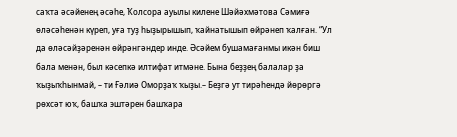саҡта әсәйенең әсәһе, Ҡолсора ауылы килене Шәйәхмәтова Сәмиғә өләсәһенән күреп, уға туҙ һыҙырышып, ҡайнатышып өйрәнеп ҡалған. “Ул да өләсәйҙәренән өйрәнгәндер инде. Әсәйем бушамағанмы икән биш бала менән, был кәсепкә илтифат итмәне. Бына беҙҙең балалар ҙа ҡыҙыҡһынмай, – ти Ғәлиә Оморҙаҡ ҡыҙы.– Беҙгә ут тирәһендә йөрөргә рөхсәт юҡ, башҡа эштәрен башҡара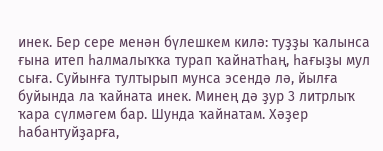инек. Бер сере менән бүлешкем килә: туҙҙы ҡалынса ғына итеп һалмалыҡҡа турап ҡайнатһаң, һағыҙы мул сыға. Суйынға тултырып мунса эсендә лә, йылға буйында ла ҡайната инек. Минең дә ҙур 3 литрлыҡ ҡара сүлмәгем бар. Шунда ҡайнатам. Хәҙер һабантуйҙарға,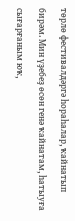төрлө фестивалдәргә һораһалар, ҡайнатып бирәм. Мин үҙебеҙ өсөн генә ҡайнатам, һатыуға сығарғаным юҡ,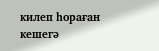килеп һораған кешегә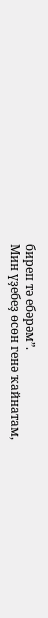биреп тә ебәрәм”.
Мин үҙебеҙ өсөн генә ҡайнатам,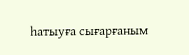һатыуға сығарғаным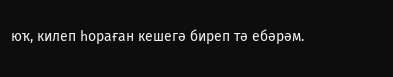юҡ, килеп һораған кешегә биреп тә ебәрәм.